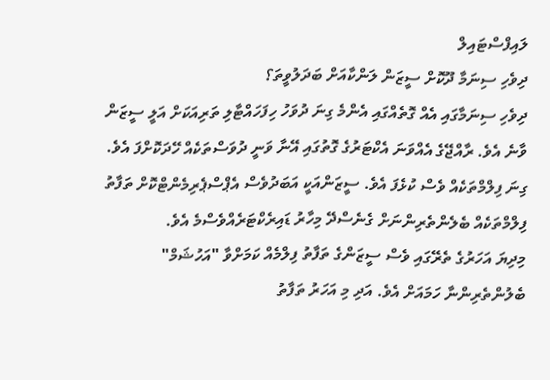ލައިފްސްޓައިލް
ދިވެހި ސިނަމާ ދޫކޮށް ސީޒަން ލަންކާއަށް ބަދަލުވީތަ؟
ދިވެހި ސިނަމާގައި އެއް ގޮތެއްގައި އެންމެ ގިނަ ދުވަހު ހިފަހައްޓާލި ތަރިއަކަށް އަލީ ސީޒަން ވާނެ އެވެ. ރާއްޖޭގެ އެއްވަނަ އެކްޓަރުގެ ގޮތުގައި އޭނާ ވަނީ ދުވަސްތަކެއް ހޭދަކޮށްފަ އެވެ. ގިނަ ފިލްމްތަކެއް ވެސް ކުޅެފަ އެވެ. ސީޒަންއަކީ އަބަދުވެސް އެޕްސްޕެރިމެންޓްކޮށް ތަފާތު ފިލްމްތަކެއް ބެލެންތެރިންނަށް ގެނެސްދޭ މިހާރު ޑައިރެކްޓަރެއްވެސްމެ އެވެ.
މިދިޔަ އަހަރުގެ ތެރޭގައި ވެސް ސީޒަންގެ ތަފާތު ފިލްމެއް ކަމަށްވާ "އަހުޝަމް" ބެލުންތެރިންނާ ހަމައަށް އެވެ. އަދި މި އަހަރު ތަފާތު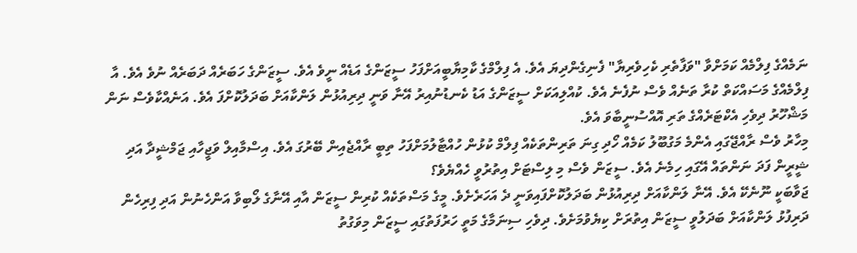ނަމެއްގެ ފިލްމެއް ކަމަށްވާ "ވަފާތެރި ކެހިވެރިޔާ" ފެނިގެންދިޔަ އެވެ. އެ ފިލްމްގެ ކާމިޔާބީއަށްފަހު ސީޒަންގެ އަޑެއް ނީވެ އެވެ. ސީޒަންގެ ހަބަރެއް ދަބަރެއް ނުވެ އެވެ. އާ ފިލްމެއްގެ މަސައްކަތް ކުރާ ތަނެއް ވެސް ނުފެނެ އެވެ. ކުއްލިއަކަށް ސީޒަންގެ އަޑު ކެނޑުނުއިރު އޭނާ ވަނީ ދިރިއުޅުން ލަންކާއަށް ބަދަލުކޮށްފަ އެވެ. އަނެއްކާވެސް ނަން މަޝްހޫރު ދިވެހި އެކްޓަރެއްގެ ތަރި އޮއްސުނީބާވަ އެވެ.
މިހާރު ވެސް ރާއްޖޭގައި އެންމެ މަގުބޫލު ކަމެއް ހޯދި ގިނަ ތަރިންތަކެއް ފިލްމް ކުޅުން ހުއްޓާލުމަށްފަހު ތިބީ ރާއްޖެއިން ބޭރުގަ އެވެ. އިސްމާއިލް ވަޖީހާއި ޖަމްޝީދާ އަދި ޝީރީން ފަދަ ނަންތައް އޭގައި ހިމެނެ އެވެ. ސީޒަން ވެސް މި ލިސްޓަށް އިތުރުވީ ހެއްޔެވެ؟
ޖަވާބަކީ ނޫނެކޭ އެވެ. އޭނާ ލަންކާއަށް ދިރިއުޅުން ބަދަލުކޮށްފައިވަނީ ދެ އަހަރެށެވެ. މީގެ މަސްތަކެއް ކުރިން ސީޒަން އާއި އޭނާގެ ލޯބިވާ އަންހެނުން އަދި ފިރިހެން ދަރިފުޅު ލަންކާއަށް ބަދަލުވީ ސީޒަން އިތުރަށް ކިޔެވުމަށެވެ. ދިވެހި ސިނަމާގެ މަތީ ހަރުފަތުގައި ސީޒަން މިވަގުތު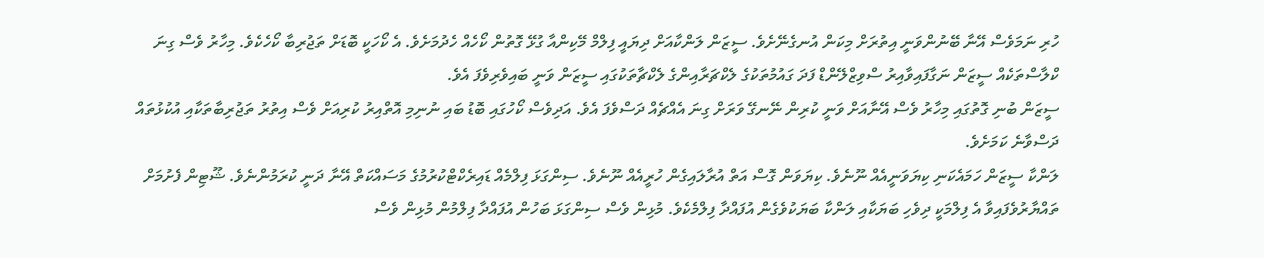ހުރި ނަމަވެސް އޭނާ ބޭނުންވަނީ އިތުރަށް މިކަން އުނގެނޭށެވެ. ސީޒަން ލަންކާއަށް ދިޔައީ ފިލްމް މޭކިންއާ ގުޅޭ ގޮތުން ކޯހެއް ހެދުމަށެވެ. އެ ކޯހަކީ ބޮޑަށް ތަޖުރިބާ ކޯހެކެވެ. މިހާރު ވެސް ގިނަ ކްލާސްތަކެއް ސީޒަން ނަގާފައިވާއިރު ސްވިޒްލޭންޑް ފަދަ ގައުމުތަކުގެ ލެކްޗަރާއިންގެ ލެކްޗާތަކުގައި ސީޒަން ވަނީ ބައިވެރިވެފަ އެވެ.
ސީޒަން ބުނި ގޮތުގައި މިހާރު ވެސް އޭނާއަށް ވަނީ ކުރިން ނޭނގޭ ވަރަށް ގިނަ އެއްޗެއް ދަސްވެފަ އެވެ. އަދިވެސް ކޯހުގައި ބޮޑު ބައި ނުނިމި އޮތްއިރު ކުރިއަށް ވެސް އިތުރު ތަޖުރިބާތަކާއި އުކުޅުތައް ދަސްވާނެ ކަމަށެވެ.
ލަންކާ ސީޒަން ހަމައެކަނި ކިޔަވަނީއެއް ނޫނެވެ. ކިޔަވަން ގޮސް އަތް އުރާލައިގެން ހުރީއެއް ނޫނެވެ. ސިންގަޅަ ފިލްމެއް ޑައިރެކްޓްކުރުމުގެ މަސައްކަތް އޭނާ ދަނީ ކުރަމުންނެވެ. ޝޫޓިން ފެށުމަށް ތައްޔާރުވެފައިވާ އެ ފިލްމަކީ ދިވެހި ބަޔަކާއި ލަންކާ ބަޔަކުވެގެން އުފައްދާ ފިލްމެކެވެ. މުޅިން ވެސް ސިންގަޅަ ބަހުން އުފައްދާ ފިލްމުން މުޅިން ވެސް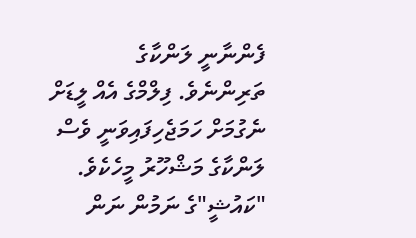ފެންނާނީ ލަންކާގެ ތަރިންނެވެ. ފިލްމްގެ އެއް ލީޑަށް ނެގުމަށް ހަމަޖެހިފައިވަނީ ވެސް ލަންކާގެ މަޝްހޫރު މީހެކެވެ.
"ކައުޝީ"ގެ ނަމުން ނަން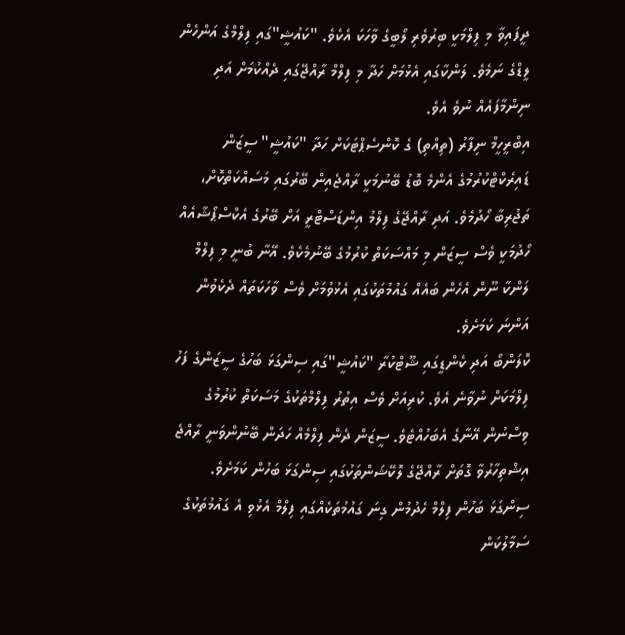ދީފައިވާ މި ފިލްމަކީ ބިރުވެރި ލޯބީގެ ވާހަކަ އެކެވެ. "ކައުޝީ"ގައި ފިލްމްގެ އަންހެން ލީޑްގެ ނަމެވެ. ލަންކާގައި އެޅުމަށް ހަދާ މި ފިލްމް ރާއްޖޭގައި ދެއްކުމަށް އަދި ނިންމާފައެއް ނުވެ އެވެ.
އިބްރީހީމް ނިފާރު (ތިއްތި) ގެ ކޮންސެޕްޓަކަށް ހަދާ "ކައުޝީ" ސީޒަން ޑައިރެކްޓްކުރުމުގެ އެންމެ ބޮޑު ބޭނުމަކީ ރާއްޖެއިން ބޭރުގައި މަސައްކަތްކޮށް، ތަޖުރިބާ ހޯދުމެވެ. އަދި ރާއްޖޭގެ ފިލްމު އިންޑަސްޓްރީ އަށް ބޭރުގެ އެކްސްޕޯޝާއެއް ހޯދުމަކީ ވެސް ސީޒަން މި މައްސަކަތް ކުރުމުގެ ބޭނުމެކެވެ. އޭނާ ބުނީ މި ފިލްމް ލަންކާ ނޫން އެހެން ބައެއް ގައުމުތަކުގައި އެޅުވުމަށް ވެސް ވާހަކަތައް ދެކެވުން އަންނަ ކަމަށެވެ.
ކޮލަންބޯ އަދި ކެންޑީގައި ޝޫޓްކުރާ "ކައުޝީ"ގައި ސިންގަޅަ ބަހުގެ ސީޒަންގެ ފަހު ފިލްމަކަށް ނުވާނެ އެވެ. ކުރިއަށް ވެސް އިތުރު ފިލްމްތަކުގެ މަސަކަތް ކުރުމުގެ ވިސްނުން އޭނާގެ އެބަހުއްޓެވެ. ސީޒަން ދެން ފިލްމެއް ހަދަން ބޭނުންވަނީ ރާއްޖެ އިޝްތިހާރުވާ ގޮތަށް ރާއްޖޭގެ ލޮކޭޝަންތަކުގައި ސިންގަޅަ ބަހުން ކަމަށެވެ. ސިންގަޅަ ބަހުން ފިލްމް ހެދުމުން ގިނަ ގައުމުތަކެއްގައި ފިލްމް އެޅުވި އެ ގައުމުތަކުގެ ސަމާލުކަން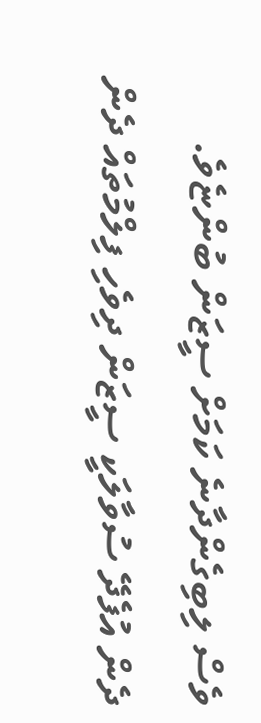ވެސް ލިބިގެންދާނެ ކަމަށް ސީޒަން ބުންޏެވެ.
ދެން އުފެދޭ ސުވާލަކީ ސީޒަން ދިވެހި ފިލްމުތައް ދެން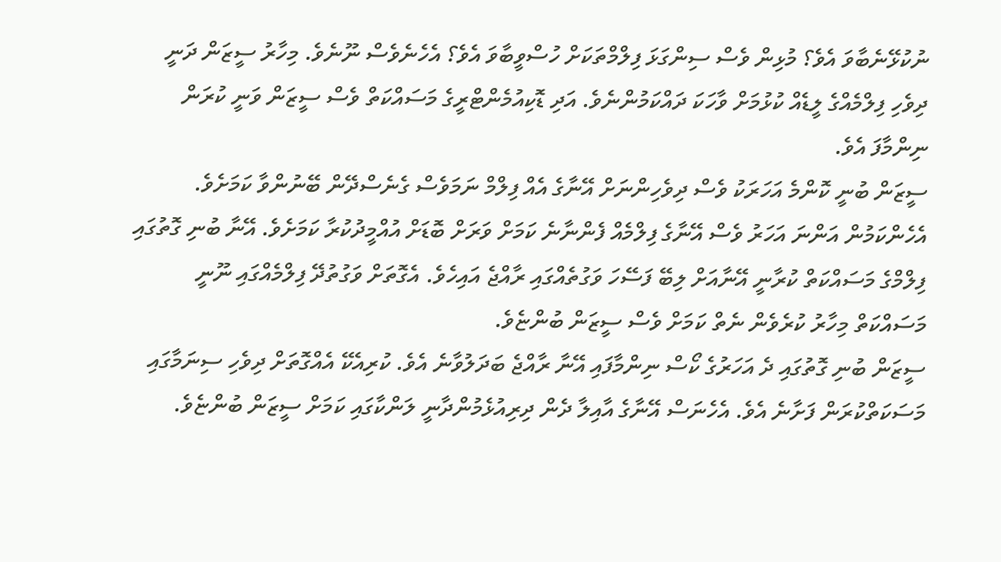ނުކުޅޭނެބާވަ އެވެ؟ މުޅިން ވެސް ސިންގަޅަ ފިލްމްތަކަށް ހުސްވީބާވަ އެވެ؟ އެހެނެވެސް ނޫނެވެ. މިހާރު ސީޒަން ދަނީ ދިވެހި ފިލްމެއްގެ ލީޑެއް ކުޅުމަށް ވާހަކަ ދައްކަމުންނެވެ. އަދި ޑޮކިއުމެންޓްރީގެ މަސައްކަތް ވެސް ސީޒަން ވަނީ ކުރަން ނިންމާފަ އެވެ.
ސީޒަން ބުނީ ކޮންމެ އަހަރަކު ވެސް ދިވެހިންނަށް އޭނާގެ އެއް ފިލްމް ނަމަވެސް ގެނެސްދޭން ބޭނުންވާ ކަމަށެވެ. އެހެންކަމުން އަންނަ އަހަރު ވެސް އޭނާގެ ފިލްމެއް ފެންނާނެ ކަމަށް ވަރަށް ބޮޑަށް އުއްމީދުކުރާ ކަމަށެވެ. އޭނާ ބުނި ގޮތުގައި ފިލްމްގެ މަސައްކަތް ކުރާނީ އޭނާއަށް ލިބޭ ފަސޭހަ ވަގުތެއްގައި ރާއްޖެ އައިހެވެ. އެގޮތަށް ވަގުތުދޭ ފިލްމެއްގައި ނޫނީ މަސައްކަތް މިހާރު ކުރެވެން ނެތް ކަމަށް ވެސް ސީޒަން ބުންޏެވެ.
ސީޒަން ބުނި ގޮތުގައި ދެ އަހަރުގެ ކޯސް ނިންމާފައި އޭނާ ރާއްޖެ ބަދަލުވާނެ އެވެ. ކުރިއެކޭ އެއްގޮތަށް ދިވެހި ސިނަމާގައި މަސަކަތްކުރަން ފަށާނެ އެވެ. އެހެނަސް އޭނާގެ އާއިލާ ދެން ދިރިއުޅެމުންދާނީ ލަންކާގައި ކަމަށް ސީޒަން ބުންޏެވެ.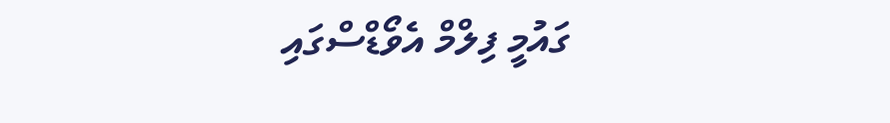ގައުމީ ފިލްމް އެވޯޑްސްގައި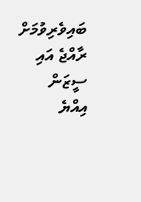ބައިވެރިވުމަށް ރާއްޖެ އައި ސީޒަން އިއްޔެ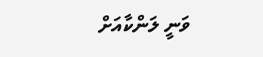ވަނީ ލަންކާއަށް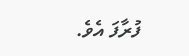ފުރާފަ އެވެ.